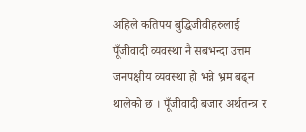अहिले कतिपय बुद्धिजीवीहरुलाई पूँजीवादी व्यवस्था नै सबभन्दा उत्तम जनपक्षीय व्यवस्था हो भन्ने भ्रम बढ्न थालेको छ । पूँजीवादी बजार अर्थतन्त्र र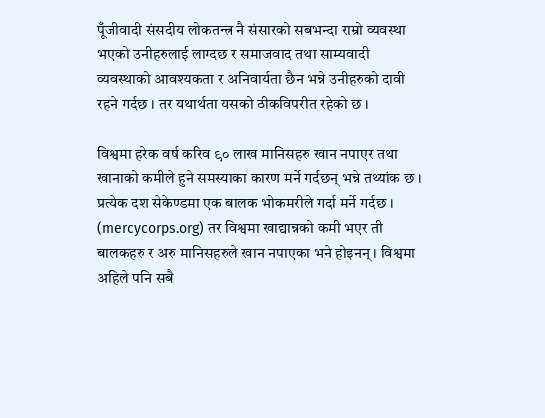पूँजीवादी संसदीय लोकतन्त्र नै संसारको सबभन्दा राम्रो व्यवस्था भएको उनीहरुलाई लाग्दछ र समाजवाद तथा साम्यवादी व्यवस्थाको आवश्यकता र अनिवार्यता छैन भन्ने उनीहरुको दावी रहने गर्दछ । तर यथार्थता यसको ठीकविपरीत रहेको छ ।

विश्वमा हरेक वर्ष करिव ९० लाख मानिसहरु खान नपाएर तथा खानाको कमीले हुने समस्याका कारण मर्ने गर्दछन् भन्ने तथ्यांक छ । प्रत्येक दश सेकेण्डमा एक बालक भोकमरीले गर्दा मर्ने गर्दछ । (mercycorps.org) तर विश्वमा खाद्यान्नको कमी भएर ती बालकहरु र अरु मानिसहरुले खान नपाएका भने होइनन् । विश्वमा अहिले पनि सबै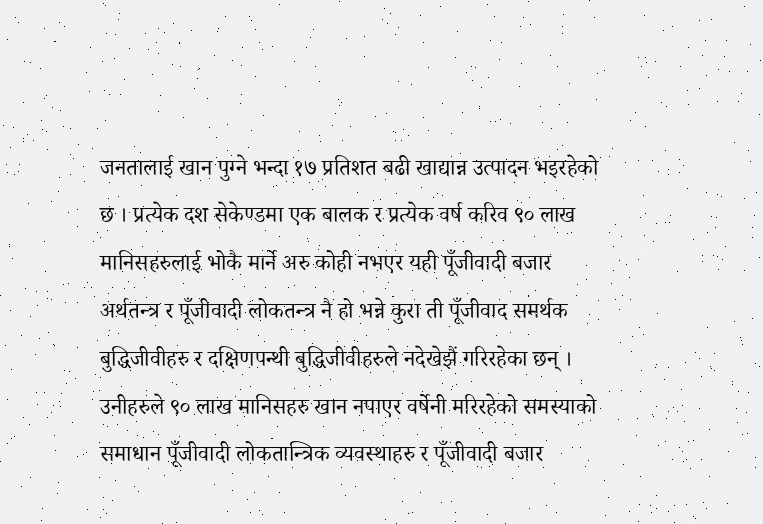जनतालाई खान पुग्ने भन्दा १७ प्रतिशत बढी खाद्यान्न उत्पादन भइरहेको छ । प्रत्येक दश सेकेण्डमा एक बालक र प्रत्येक वर्ष करिव ९० लाख मानिसहरुलाई भोकै मार्ने अरु कोही नभएर यही पूँजीवादी बजार अर्थतन्त्र र पूँजीवादी लोकतन्त्र नै हो भन्ने कुरा ती पूँजीवाद समर्थक बुद्धिजीवीहरु र दक्षिणपन्थी बुद्धिजीवीहरुले नदेखेझैं गरिरहेका छन् । उनीहरुले ९० लाख मानिसहरु खान नपाएर वर्षेनी मरिरहेको समस्याको समाधान पूँजीवादी लोकतान्त्रिक व्यवस्थाहरु र पूँजीवादी बजार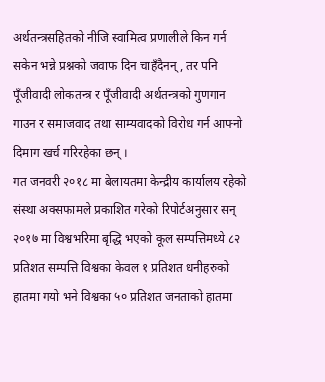अर्थतन्त्रसहितको नीजि स्वामित्व प्रणालीले किन गर्न सकेन भन्ने प्रश्नको जवाफ दिन चाहँदैनन्, तर पनि पूँजीवादी लोकतन्त्र र पूँजीवादी अर्थतन्त्रको गुणगान गाउन र समाजवाद तथा साम्यवादको विरोध गर्न आफ्नो दिमाग खर्च गरिरहेका छन् ।
गत जनवरी २०१८ मा बेलायतमा केन्द्रीय कार्यालय रहेको संस्था अक्सफामले प्रकाशित गरेको रिपोर्टअनुसार सन् २०१७ मा विश्वभरिमा बृद्धि भएको कूल सम्पत्तिमध्ये ८२ प्रतिशत सम्पत्ति विश्वका केवल १ प्रतिशत धनीहरुको हातमा गयो भने विश्वका ५० प्रतिशत जनताको हातमा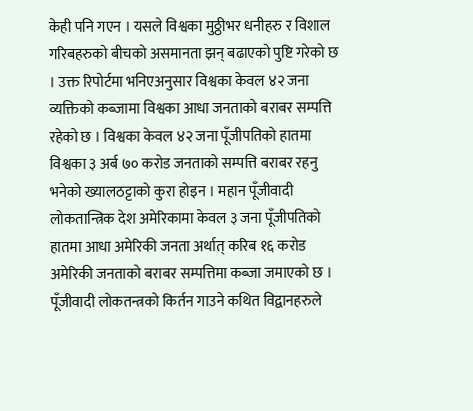केही पनि गएन । यसले विश्वका मुठ्ठीभर धनीहरु र विशाल गरिबहरुको बीचको असमानता झन् बढाएको पुष्टि गरेको छ । उक्त रिपोर्टमा भनिएअनुसार विश्वका केवल ४२ जना व्यक्तिको कब्जामा विश्वका आधा जनताको बराबर सम्पत्ति रहेको छ । विश्वका केवल ४२ जना पूँजीपतिको हातमा विश्वका ३ अर्ब ७० करोड जनताको सम्पत्ति बराबर रहनु भनेको ख्यालठट्टाको कुरा होइन । महान पूँजीवादी लोकतान्त्रिक देश अमेरिकामा केवल ३ जना पूँजीपतिको हातमा आधा अमेरिकी जनता अर्थात् करिब १६ करोड अमेरिकी जनताको बराबर सम्पत्तिमा कब्जा जमाएको छ ।
पूँजीवादी लोकतन्त्रको किर्तन गाउने कथित विद्वानहरुले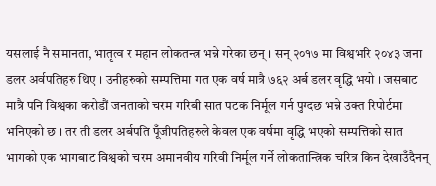यसलाई नै समानता, भातृत्व र महान लोकतन्त्र भन्ने गरेका छन् । सन् २०१७ मा विश्वभरि २०४३ जना डलर अर्वपतिहरु थिए । उनीहरुको सम्पत्तिमा गत एक वर्ष मात्रै ७६२ अर्ब डलर वृद्धि भयो । जसबाट मात्रै पनि विश्वका करोडौं जनताको चरम गरिबी सात पटक निर्मूल गर्न पुग्दछ भन्ने उक्त रिपोर्टमा भनिएको छ । तर ती डलर अर्बपति पूँजीपतिहरुले केवल एक वर्षमा वृद्धि भएको सम्पत्तिको सात भागको एक भागबाट विश्वको चरम अमानवीय गरिवी निर्मूल गर्ने लोकतान्त्रिक चरित्र किन देखाउँदैनन्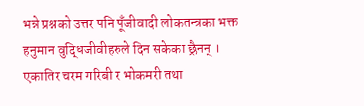भन्ने प्रश्नको उत्तर पनि पूँजीवादी लोकतन्त्रका भक्त हनुमान वुद्धिजीवीहरुले दिन सकेका छ्रैनन् ।
एकातिर चरम गरिबी र भोकमरी तथा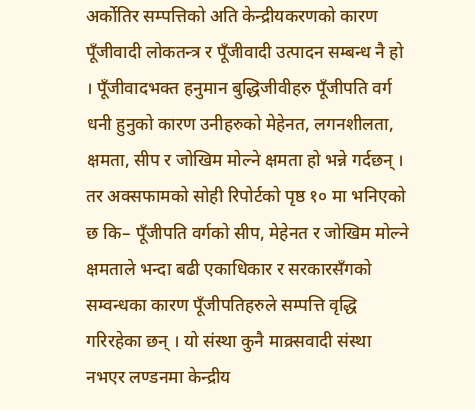अर्कोतिर सम्पत्तिको अति केन्द्रीयकरणको कारण पूँजीवादी लोकतन्त्र र पूँजीवादी उत्पादन सम्बन्ध नै हो । पूँजीवादभक्त हनुमान बुद्धिजीवीहरु पूँजीपति वर्ग धनी हुनुको कारण उनीहरुको मेहेनत, लगनशीलता, क्षमता, सीप र जोखिम मोल्ने क्षमता हो भन्ने गर्दछन् । तर अक्सफामको सोही रिपोर्टको पृष्ठ १० मा भनिएको छ कि– पूँजीपति वर्गको सीप, मेहेनत र जोखिम मोल्ने क्षमताले भन्दा बढी एकाधिकार र सरकारसँगको सम्वन्धका कारण पूँजीपतिहरुले सम्पत्ति वृद्धि गरिरहेका छन् । यो संस्था कुनै माक्र्सवादी संस्था नभएर लण्डनमा केन्द्रीय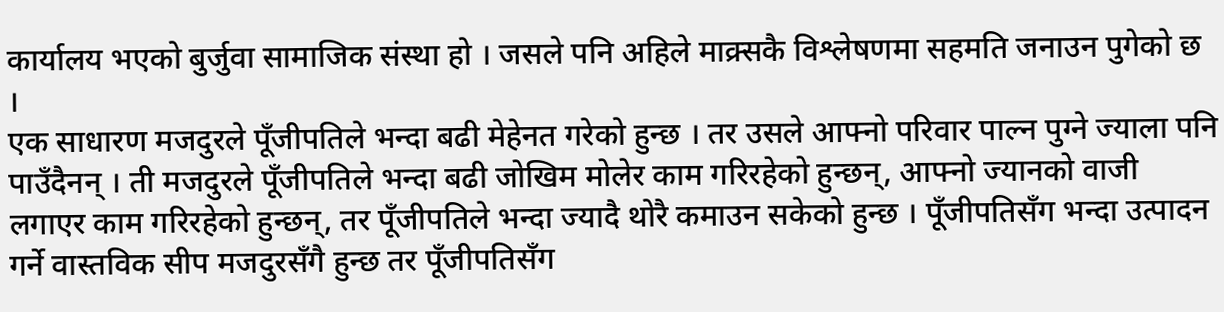कार्यालय भएको बुर्जुवा सामाजिक संस्था हो । जसले पनि अहिले माक्र्सकै विश्लेषणमा सहमति जनाउन पुगेको छ ।
एक साधारण मजदुरले पूँजीपतिले भन्दा बढी मेहेनत गरेको हुन्छ । तर उसले आफ्नो परिवार पाल्न पुग्ने ज्याला पनि पाउँदैनन् । ती मजदुरले पूँजीपतिले भन्दा बढी जोखिम मोलेर काम गरिरहेको हुन्छन्, आफ्नो ज्यानको वाजी लगाएर काम गरिरहेको हुन्छन्, तर पूँजीपतिले भन्दा ज्यादै थोरै कमाउन सकेको हुन्छ । पूँजीपतिसँग भन्दा उत्पादन गर्ने वास्तविक सीप मजदुरसँगै हुन्छ तर पूँजीपतिसँग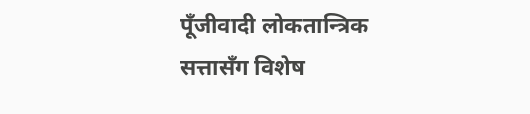पूँजीवादी लोकतान्त्रिक सत्तासँग विशेष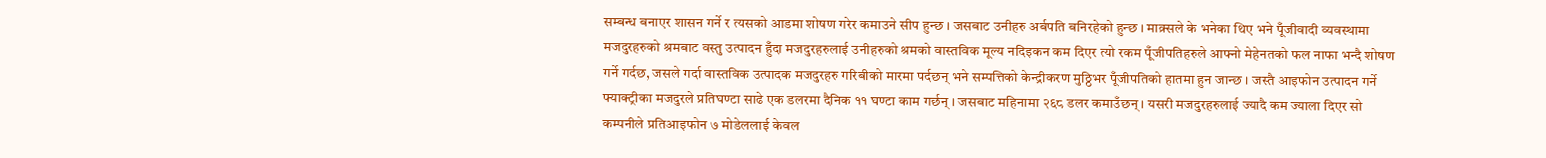सम्बन्ध बनाएर शासन गर्ने र त्यसको आडमा शोषण गरेर कमाउने सीप हुन्छ । जसबाट उनीहरु अर्बपति बनिरहेको हुन्छ । माक्र्सले के भनेका थिए भने पूँजीवादी व्यवस्थामा मजदुरहरुको श्रमबाट वस्तु उत्पादन हुँदा मजदुरहरुलाई उनीहरुको श्रमको वास्तविक मूल्य नदिइकन कम दिएर त्यो रकम पूँजीपतिहरुले आफ्नो मेहेनतको फल नाफा भन्दै शोषण गर्ने गर्दछ, जसले गर्दा वास्तविक उत्पादक मजदुरहरु गरिबीको मारमा पर्दछन् भने सम्पत्तिको केन्द्रीकरण मुठ्ठिभर पूँजीपतिको हातमा हुन जान्छ । जस्तै आइफोन उत्पादन गर्ने फ्याक्ट्रीका मजदुरले प्रतिघण्टा साढे एक डलरमा दैनिक ११ घण्टा काम गर्छन् । जसबाट महिनामा २६८ डलर कमाउँछन् । यसरी मजदुरहरुलाई ज्यादै कम ज्याला दिएर सो कम्पनीले प्रतिआइफोन ७ मोडेललाई केवल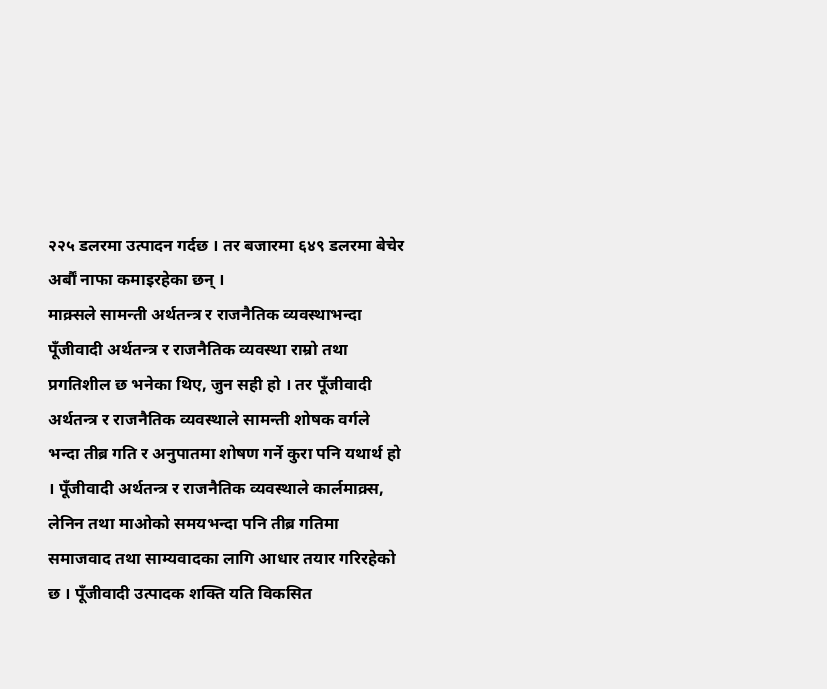२२५ डलरमा उत्पादन गर्दछ । तर बजारमा ६४९ डलरमा बेचेर अर्बौं नाफा कमाइरहेका छन् ।
माक्र्सले सामन्ती अर्थतन्त्र र राजनैतिक व्यवस्थाभन्दा पूँजीवादी अर्थतन्त्र र राजनैतिक व्यवस्था राम्रो तथा प्रगतिशील छ भनेका थिए, जुन सही हो । तर पूँजीवादी अर्थतन्त्र र राजनैतिक व्यवस्थाले सामन्ती शोषक वर्गले भन्दा तीब्र गति र अनुपातमा शोषण गर्ने कुरा पनि यथार्थ हो । पूँजीवादी अर्थतन्त्र र राजनैतिक व्यवस्थाले कार्लमाक्र्स, लेनिन तथा माओको समयभन्दा पनि तीब्र गतिमा समाजवाद तथा साम्यवादका लागि आधार तयार गरिरहेको छ । पूँजीवादी उत्पादक शक्ति यति विकसित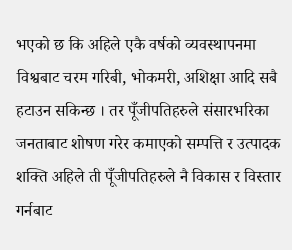भएको छ कि अहिले एकै वर्षको व्यवस्थापनमा विश्वबाट चरम गरिबी, भोकमरी, अशिक्षा आदि सबै हटाउन सकिन्छ । तर पूँजीपतिहरुले संसारभरिका जनताबाट शोषण गरेर कमाएको सम्पत्ति र उत्पादक शक्ति अहिले ती पूँजीपतिहरुले नै विकास र विस्तार गर्नबाट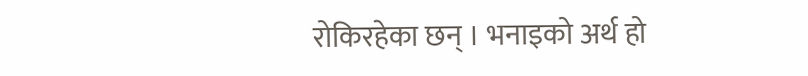रोकिरहेका छन् । भनाइको अर्थ हो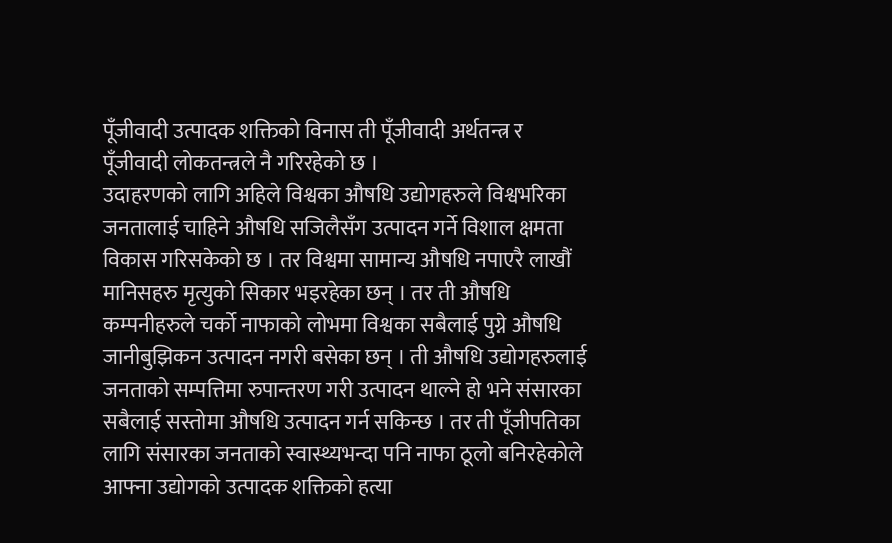पूँजीवादी उत्पादक शक्तिको विनास ती पूँजीवादी अर्थतन्त्र र पूँजीवादी लोकतन्त्रले नै गरिरहेको छ ।
उदाहरणको लागि अहिले विश्वका औषधि उद्योगहरुले विश्वभरिका जनतालाई चाहिने औषधि सजिलैसँग उत्पादन गर्ने विशाल क्षमता विकास गरिसकेको छ । तर विश्वमा सामान्य औषधि नपाएरै लाखौं मानिसहरु मृत्युको सिकार भइरहेका छन् । तर ती औषधि कम्पनीहरुले चर्को नाफाको लोभमा विश्वका सबैलाई पुग्ने औषधि जानीबुझिकन उत्पादन नगरी बसेका छन् । ती औषधि उद्योगहरुलाई जनताको सम्पत्तिमा रुपान्तरण गरी उत्पादन थाल्ने हो भने संसारका सबैलाई सस्तोमा औषधि उत्पादन गर्न सकिन्छ । तर ती पूँजीपतिका लागि संसारका जनताको स्वास्थ्यभन्दा पनि नाफा ठूलो बनिरहेकोले आफ्ना उद्योगको उत्पादक शक्तिको हत्या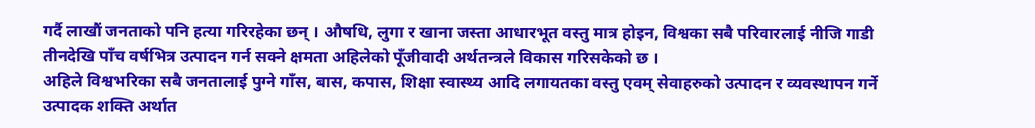गर्दै लाखौं जनताको पनि हत्या गरिरहेका छन् । औषधि, लुगा र खाना जस्ता आधारभूत वस्तु मात्र होइन, विश्वका सबै परिवारलाई नीजि गाडी तीनदेखि पाँच वर्षभित्र उत्पादन गर्न सक्ने क्षमता अहिलेको पूँजीवादी अर्थतन्त्रले विकास गरिसकेको छ ।
अहिले विश्वभरिका सबै जनतालाई पुग्ने गाँस, बास, कपास, शिक्षा स्वास्थ्य आदि लगायतका वस्तु एवम् सेवाहरुको उत्पादन र व्यवस्थापन गर्ने उत्पादक शक्ति अर्थात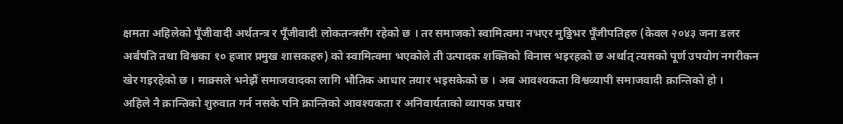क्षमता अहिलेको पूँजीवादी अर्थतन्त्र र पूँजीवादी लोकतन्त्रसँग रहेको छ । तर समाजको स्वामित्वमा नभएर मुठ्ठिभर पूँजीपतिहरु (केवल २०४३ जना डलर अर्बपति तथा विश्वका १० हजार प्रमुख शासकहरु) को स्वामित्वमा भएकोले ती उत्पादक शक्तिको विनास भइरहको छ अर्थात् त्यसको पूर्ण उपयोग नगरीकन खेर गइरहेको छ । माक्र्सले भनेझैं समाजवादका लागि भौतिक आधार तयार भइसकेको छ । अब आवश्यकता विश्वव्यापी समाजवादी क्रान्तिको हो ।
अहिले नै क्रान्तिको शुरुवात गर्न नसके पनि क्रान्तिको आवश्यकता र अनिवार्यताको व्यापक प्रचार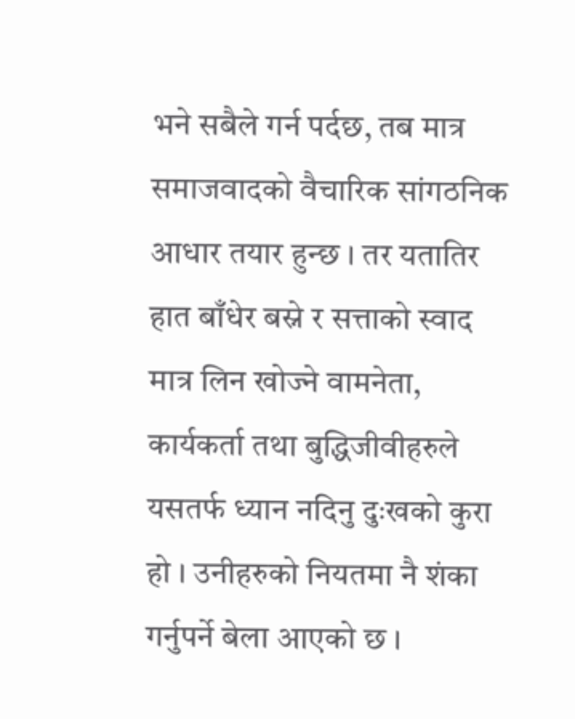भने सबैले गर्न पर्दछ, तब मात्र समाजवादको वैचारिक सांगठनिक आधार तयार हुन्छ । तर यतातिर हात बाँधेर बस्ने र सत्ताको स्वाद मात्र लिन खोज्ने वामनेता, कार्यकर्ता तथा बुद्धिजीवीहरुले यसतर्फ ध्यान नदिनु दुःखको कुरा हो । उनीहरुको नियतमा नै शंका गर्नुपर्ने बेला आएको छ ।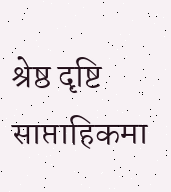श्रेष्ठ दृष्टि साप्ताहिकमा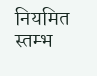नियमित स्तम्भ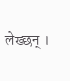लेख्छन् ।